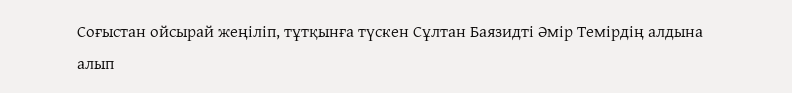Соғыстан ойсырай жеңіліп, тұтқынға түскен Сұлтан Баязидті Әмір Темірдің алдына алып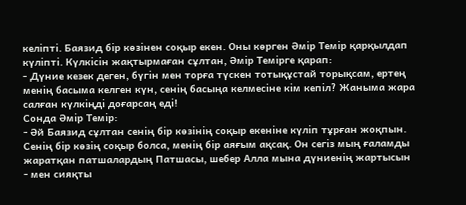келіпті. Баязид бір көзінен соқыр екен. Оны көрген Әмір Темір қарқылдап күліпті. Күлкісін жақтырмаған сұлтан, Әмір Темірге қарап:
- Дүние кезек деген, бүгін мен торға түскен тотықұстай торықсам, ертең менің басыма келген күн, сенің басыңа келмесіне кім кепіл? Жаныма жара салған күлкіңді доғарсаң еді!
Сонда Әмір Темір:
- Әй Баязид сұлтан сенің бір көзінің соқыр екеніне күліп тұрған жоқпын. Сенің бір көзің соқыр болса, менің бір аяғым ақсақ. Он сегіз мың ғаламды жаратқан патшалардың Патшасы, шебер Алла мына дүниенің жартысын - мен сияқты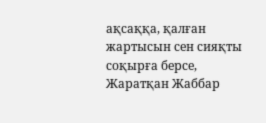ақсаққа, қалған жартысын сен сияқты соқырға берсе, Жаратқан Жаббар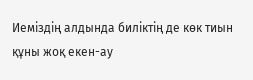Иеміздің алдында биліктің де көк тиын құны жоқ екен-ау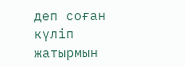деп соған күліп жатырмын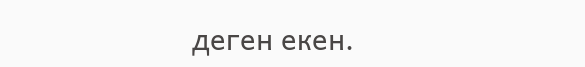деген екен.